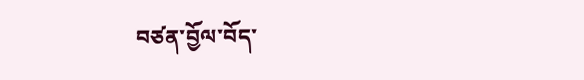བཙན་བྱོལ་བོད་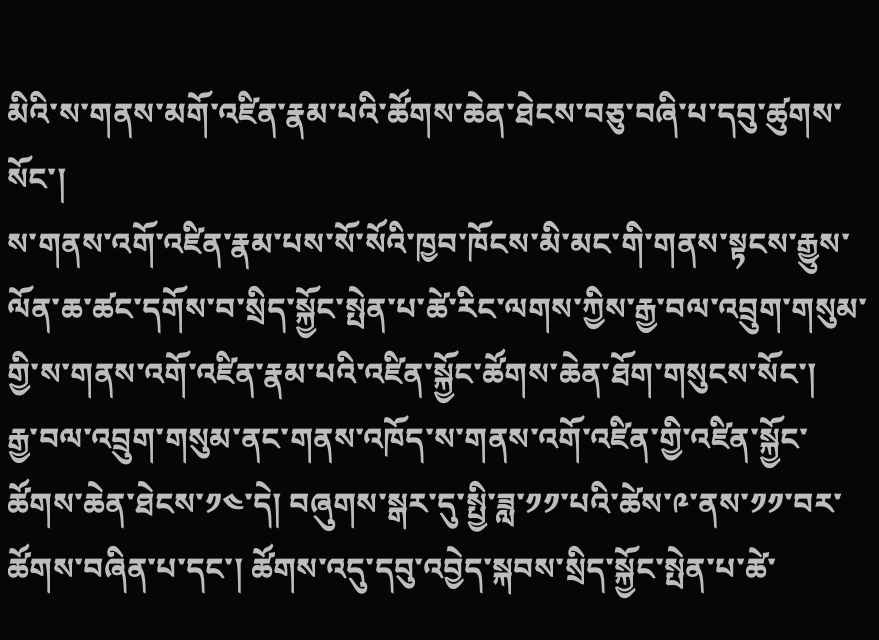མིའི་ས་གནས་མགོ་འཛིན་རྣམ་པའི་ཚོགས་ཆེན་ཐེངས་བཅུ་བཞི་པ་དབུ་ཚུགས་སོང་།
ས་གནས་འགོ་འཛིན་རྣམ་པས་སོ་སོའི་ཁྱབ་ཁོངས་མི་མང་གི་གནས་སྟངས་རྒྱུས་ལོན་ཆ་ཚང་དགོས་བ་སྲིད་སྐྱོང་སྤེན་པ་ཚེ་རིང་ལགས་ཀྱིས་རྒྱ་བལ་འབྲུག་གསུམ་གྱི་ས་གནས་འགོ་འཛིན་རྣམ་པའི་འཛིན་སྐྱོང་ཚོགས་ཆེན་ཐོག་གསུངས་སོང་།
རྒྱ་བལ་འབྲུག་གསུམ་ནང་གནས་འཁོད་ས་གནས་འགོ་འཛིན་གྱི་འཛིན་སྐྱོང་ཚོགས་ཆེན་ཐེངས་༡༤་དེ། བཞུགས་སྒར་དུ་སྤྱི་ཟླ་༡༡་པའི་ཚེས་༩་ནས་༡༡་བར་ཚོགས་བཞིན་པ་དང་། ཚོགས་འདུ་དབུ་འབྱེད་སྐབས་སྲིད་སྐྱོང་སྤེན་པ་ཚེ་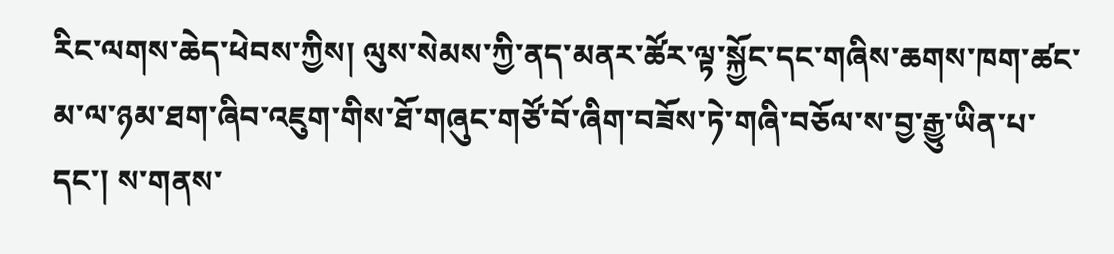རིང་ལགས་ཆེད་ཕེབས་ཀྱིས། ལུས་སེམས་ཀྱི་ནད་མནར་ཚོར་ལྟ་སྐྱོང་དང་གཞིས་ཆགས་ཁག་ཚང་མ་ལ་ཉམ་ཐག་ཞིབ་འཇུག་གིས་ཐོ་གཞུང་གཙོ་བོ་ཞིག་བཟོས་ཏེ་གཞི་བཅོལ་ས་བྱ་རྒྱུ་ཡིན་པ་དང་། ས་གནས་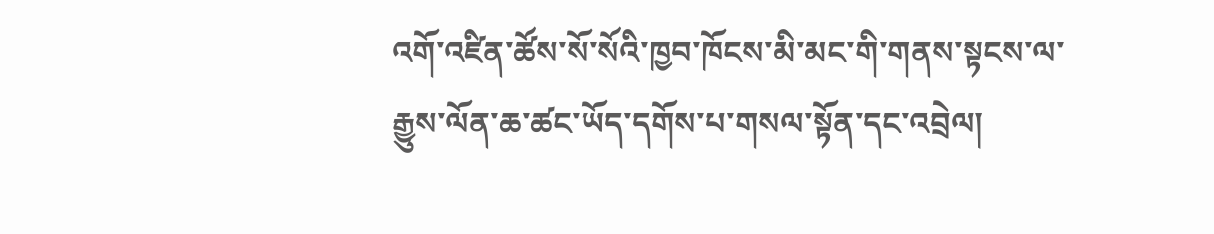འགོ་འཛིན་ཚོས་སོ་སོའི་ཁྱབ་ཁོངས་མི་མང་གི་གནས་སྟངས་ལ་རྒྱུས་ལོན་ཆ་ཚང་ཡོད་དགོས་པ་གསལ་སྟོན་དང་འབྲེལ།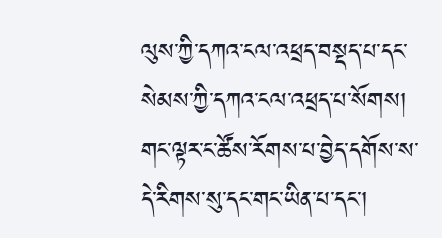ལུས་ཀྱི་དཀའ་ངལ་འཕྲད་བསྡད་པ་དང་སེམས་ཀྱི་དཀའ་ངལ་འཕྲད་པ་སོགས། གང་ལྟར་ང་ཚོས་རོགས་པ་བྱེད་དགོས་ས་དེ་རིགས་སུ་དང་གང་ཡིན་པ་དང་།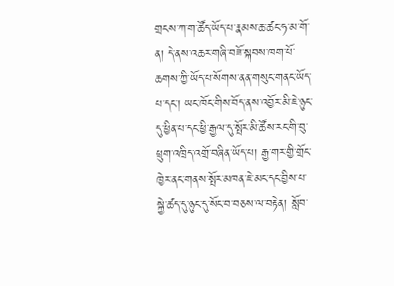གྲངས་ཀ་ག་ཚོད་ཡོད་པ་རྣམས་ཆ་ཚང་ཧ་མ་གོ་ན། དེ་ནས་འཆར་གཞི་བཟོ་སྐབས་ཁག་པོ་ཆགས་ཀྱི་ཡོད་པ་སོགས་ནན་གསུང་གནང་ཡོད་པ་དང་། ཡང་ཁོང་གིས་བོད་ནས་འབྱོར་མི་ཇེ་ཉུང་དུ་ཕྱིན་པ་དང་ཕྱི་རྒྱལ་དུ་སྤོར་མི་ཚོས་རང་གི་བུ་ཕྲུག་འཁྲིད་འགྲོ་བཞིན་ཡོད་པ། རྒྱ་གར་གྱི་གྲོང་ཁྱེར་ནང་གནས་སྤོར་མཁན་ཇེ་མང་དང་བྱིས་པ་སྐྱེ་ཚད་དུ་ཉུང་དུ་སོང་བ་བཅས་ལ་བརྟེན། སློབ་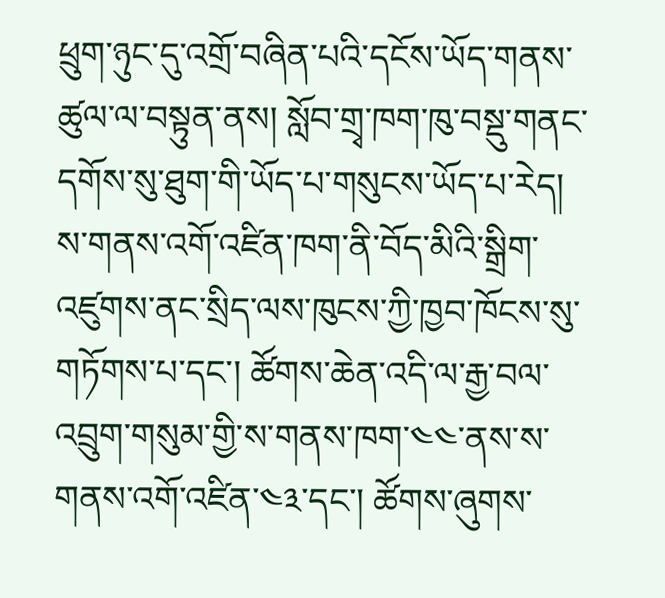ཕྲུག་ཉུང་དུ་འགྲོ་བཞིན་པའི་དངོས་ཡོད་གནས་ཚུལ་ལ་བསྟུན་ནས། སློབ་གྲྭ་ཁག་ཁུ་བསྡུ་གནང་དགོས་སུ་ཐུག་གི་ཡོད་པ་གསུངས་ཡོད་པ་རེད།
ས་གནས་འགོ་འཛིན་ཁག་ནི་བོད་མིའི་སྒྲིག་འཛུགས་ནང་སྲིད་ལས་ཁུངས་ཀྱི་ཁྱབ་ཁོངས་སུ་གཏོགས་པ་དང་། ཚོགས་ཆེན་འདི་ལ་རྒྱ་བལ་འབྲུག་གསུམ་གྱི་ས་གནས་ཁག་༤༤་ནས་ས་གནས་འགོ་འཛིན་༤༣་དང་། ཚོགས་ཞུགས་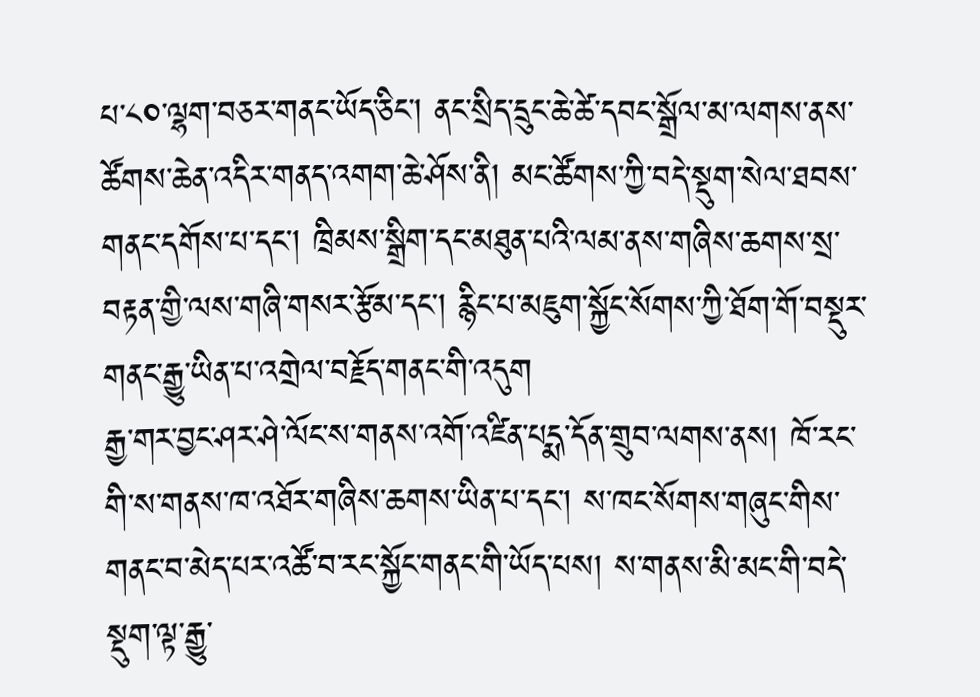པ་༨༠་ལྷག་བཅར་གནང་ཡོད་ཅིང་། ནང་སྲིད་དྲུང་ཆེ་ཚེ་དབང་སྒྲོལ་མ་ལགས་ནས་ཚོགས་ཆེན་འདིར་གནད་འགག་ཆེ་ཤོས་ནི། མང་ཚོགས་ཀྱི་བདེ་སྡུག་སེལ་ཐབས་གནང་དགོས་པ་དང་། ཁྲིམས་སྒྲིག་དང་མཐུན་པའི་ལམ་ནས་གཞིས་ཆགས་སྲ་བརྟན་གྱི་ལས་གཞི་གསར་རྩོམ་དང་། རྙིང་པ་མཇུག་སྐྱོང་སོགས་ཀྱི་ཐོག་གོ་བསྡུར་གནང་རྒྱུ་ཡིན་པ་འགྲེལ་བརྗོད་གནང་གི་འདུག
རྒྱ་གར་བྱང་ཤར་ཤེ་ལོང་ས་གནས་འགོ་འཛིན་པདྨ་དོན་གྲུབ་ལགས་ནས། ཁོ་རང་གི་ས་གནས་ཁ་འཐོར་གཞིས་ཆགས་ཡིན་པ་དང་། ས་ཁང་སོགས་གཞུང་གིས་གནང་བ་མེད་པར་འཚོ་བ་རང་སྐྱོང་གནང་གི་ཡོད་པས། ས་གནས་མི་མང་གི་བདེ་སྡུག་ལྟ་རྒྱུ་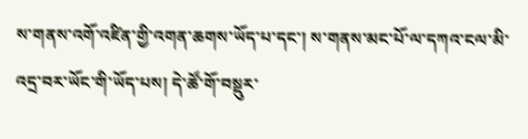ས་གནས་འགོ་འཛིན་གྱི་འགན་ཆགས་ཡོད་པ་དང་། ས་གནས་མང་པོ་ལ་དཀའ་ངལ་མི་འདྲ་བར་ཡོང་གི་ཡོད་པས། དེ་ཚོ་གོ་བསྡུར་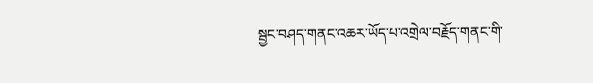སྦྱང་བཤད་གནང་འཆར་ཡོད་པ་འགྲེལ་བརྗོད་གནང་གི་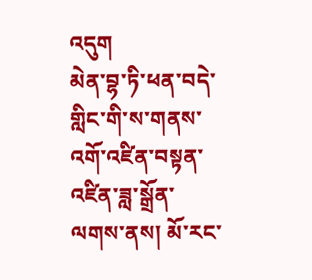འདུག
མེན་བྷ་ཏི་ཕན་བདེ་གླིང་གི་ས་གནས་འགོ་འཛིན་བསྟན་འཛིན་ཟླ་སྒྲོན་ལགས་ནས། མོ་རང་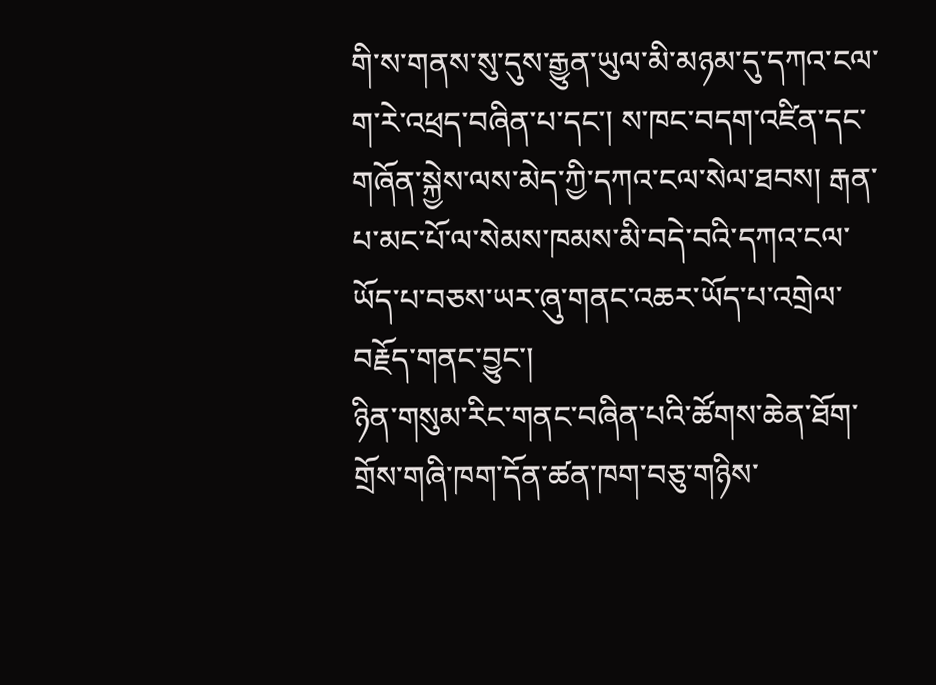གི་ས་གནས་སུ་དུས་རྒྱུན་ཡུལ་མི་མཉམ་དུ་དཀའ་ངལ་ག་རེ་འཕྲད་བཞིན་པ་དང་། ས་ཁང་བདག་འཛིན་དང་གཞོན་སྐྱེས་ལས་མེད་ཀྱི་དཀའ་ངལ་སེལ་ཐབས། རྒན་པ་མང་པོ་ལ་སེམས་ཁམས་མི་བདེ་བའི་དཀའ་ངལ་ཡོད་པ་བཅས་ཡར་ཞུ་གནང་འཆར་ཡོད་པ་འགྲེལ་བརྗོད་གནང་བྱུང་།
ཉིན་གསུམ་རིང་གནང་བཞིན་པའི་ཚོགས་ཆེན་ཐོག་གྲོས་གཞི་ཁག་དོན་ཚན་ཁག་བཅུ་གཉིས་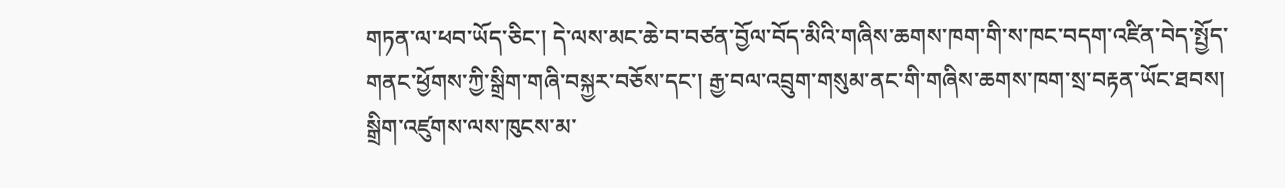གཏན་ལ་ཕབ་ཡོད་ཅིང་། དེ་ལས་མང་ཆེ་བ་བཙན་བྱོལ་བོད་མིའི་གཞིས་ཆགས་ཁག་གི་ས་ཁང་བདག་འཛིན་བེད་སྤྱོད་གནང་ཕྱོགས་ཀྱི་སྒྲིག་གཞི་བསྐྱར་བཅོས་དང་། རྒྱ་བལ་འབྲུག་གསུམ་ནང་གི་གཞིས་ཆགས་ཁག་སྲ་བརྟན་ཡོང་ཐབས། སྒྲིག་འཛུགས་ལས་ཁུངས་མ་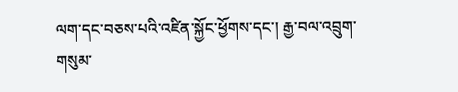ལག་དང་བཅས་པའི་འཛིན་སྐྱོང་ཕྱོགས་དང་། རྒྱ་བལ་འབྲུག་གསུམ་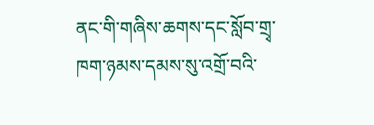ནང་གི་གཞིས་ཆགས་དང་སློབ་གྲྭ་ཁག་ཉམས་དམས་སུ་འགྲོ་བའི་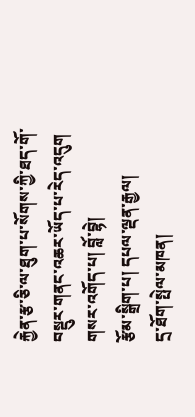རྐྱེན་རྩ་ཅི་ལ་ཐུག་པ་སོགས་ཀྱི་ཐད་གོ་བསྡུར་གནང་འཆར་ཡོད་པ་རེད་འདུག
གསར་འགོད་པ། བློ་བྷེ།
རྩོམ་སྒྲིག་པ། དཔལ་ལྡན་རྒྱལ།
དྲ་ཐོག་སྤེལ་མཁན།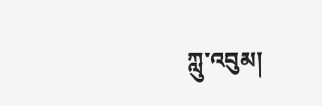ཀླུ་འབུམ།